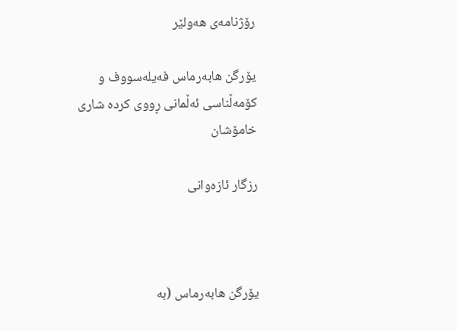رۆژنامەی ھەولێر

یۆرگن هابەرماس فەیلەسووف و کۆمەڵناسی ئەڵمانی ڕووی کردە شاری خامۆشان

رزگار ئازەوانی



یۆرگن هابەرماس (بە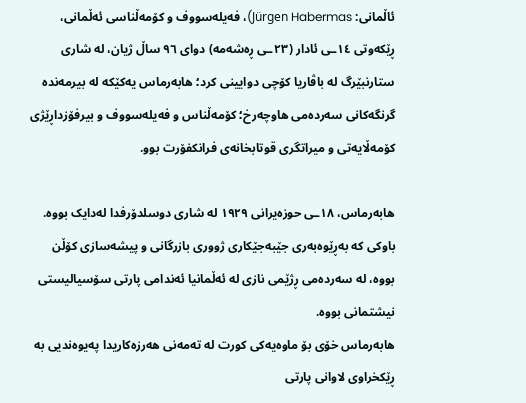ئاڵمانی: Jürgen Habermas)، فەیلەسووف و کۆمەڵناسی ئەڵمانی، ڕێکەوتی ١٤ـی ئادار (٢٣ـی ڕەشەمە) دوای ٩٦ ساڵ ژیان، لە شاری ستارنبێرگ لە باڤاریا کۆچی دوایینی کرد؛ هابەرماس یەکێکە لە بیرمەندە گرنگەکانی سەردەمی هاوچەرخ؛ کۆمەڵناس و فەیلەسووف و بیرفۆزداڕێژی کۆمەڵایەتی و میراتگری قوتابخانەی فرانکفۆرت بوو.

هابەرماس، ١٨ـی حوزەیرانی ١٩٢٩ لە شاری دوسلدۆرفدا لەدایک بووە. باوکی کە بەڕێوەبەری جێبەجێکاری ژووری بازرگانی و پیشەسازی کۆڵن بووە، لە سەردەمی ڕژێمی نازی لە ئەڵمانیا ئەندامی پارتی سۆسیالیستی نیشتمانی بووە.
هابەرماس خۆی بۆ ماوەیەکی کورت لە تەمەنی هەرزەکاریدا پەیوەندیی بە ڕێکخراوی لاوانی پارتی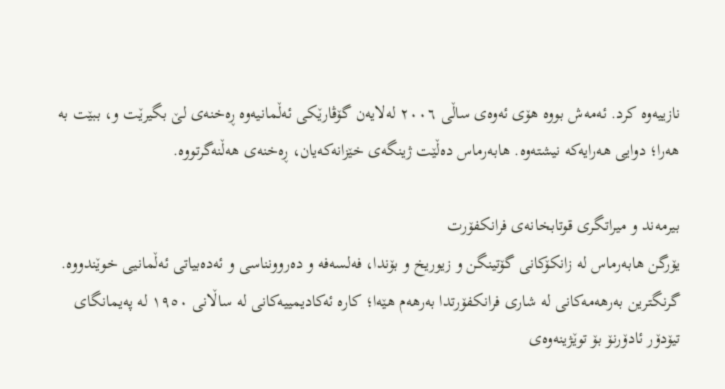نازییەوە کرد. ئەمەش بووە هۆی ئەوەی ساڵی ٢٠٠٦ لەلایەن گۆڤارێکی ئەڵمانیەوە ڕەخنەی لێ بگیرێت و، ببێت بە هەرا؛ دوایی هەرایەکە نیشتەوە. هابەرماس دەڵێت ژینگەی خێزانەکەیان، ڕەخنەی هەڵنەگرتووە.

بیرمەند و میراتگری قوتابخانەی فرانکفۆرت
یۆرگن هابەرماس لە زانکۆکانی گۆتینگن و زیوریخ و بۆندا، فەلسەفە و دەروونناسی و ئەدەبیاتی ئەڵمانیی خوێندووە.
گرنگترین بەرهەمەکانی لە شاری فرانکفۆرتدا بەرهەم هێەا؛ کارە ئەکادیمییەکانی لە ساڵانی ١٩٥٠ لە پەیمانگای تیۆدۆر ئادۆرنۆ بۆ توێژینەوەی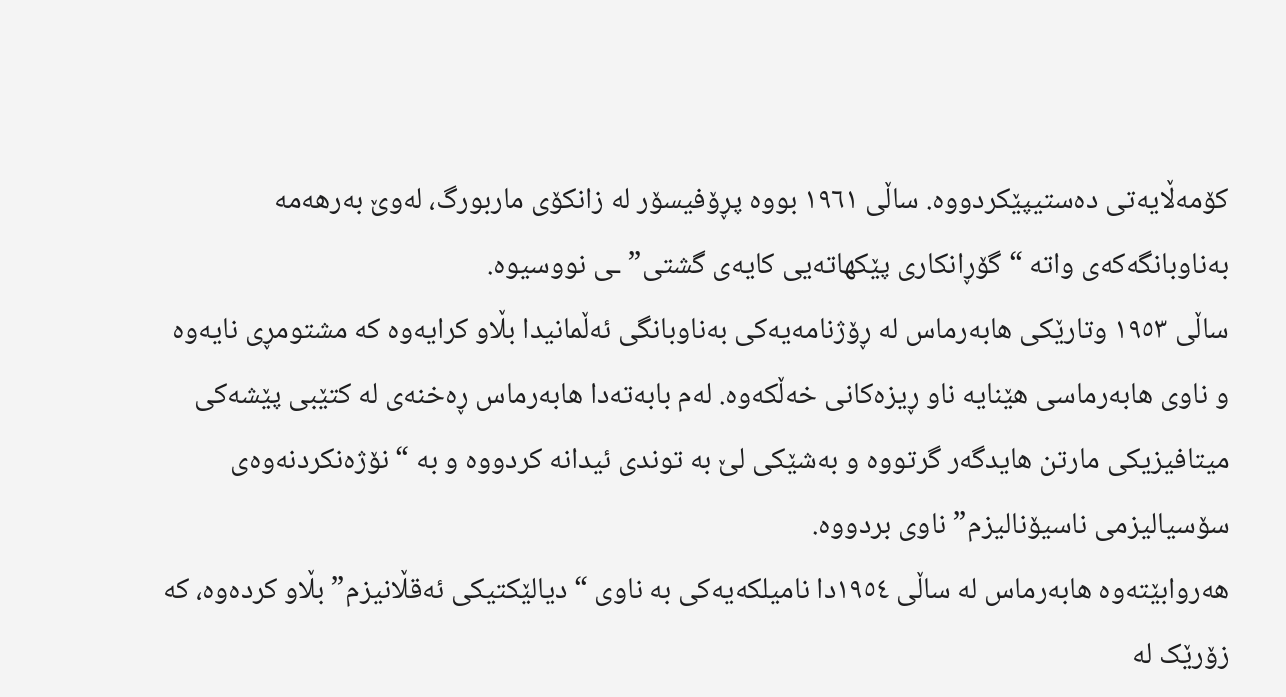کۆمەڵایەتی دەستیپێکردووە. ساڵی ١٩٦١ بووە پڕۆفیسۆر لە زانکۆی ماربورگ، لەوێ بەرهەمە بەناوبانگەکەی واتە “گۆڕانکاری پێکهاتەیی کایەی گشتی”ـی نووسیوە.
ساڵی ١٩٥٣ وتارێکی هابەرماس لە ڕۆژنامەیەکی بەناوبانگی ئەڵمانیدا بڵاو کرایەوە کە مشتومڕی نایەوە و ناوی هابەرماسی هێنایە ناو ڕیزەکانی خەڵکەوە. لەم بابەتەدا هابەرماس ڕەخنەی لە کتێبی پێشەکی میتافیزیکی مارتن هایدگەر گرتووە و بەشێکی لێ بە توندی ئیدانە کردووە و بە “نۆژەنکردنەوەی سۆسیالیزمی ناسیۆنالیزم” ناوی بردووە.
هەروابێتەوە هابەرماس لە ساڵی ١٩٥٤دا نامیلکەیەکی بە ناوی “دیالێکتیکی ئەقڵانیزم” بڵاو کردەوە، کە زۆرێک لە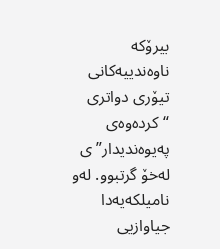بیرۆکە ناوەندییەکانی تیۆری دواتری “کردەوەی پەیوەندیدار”ی لەخۆ گرتبوو. لەو نامیلکەیەدا جیاوازیی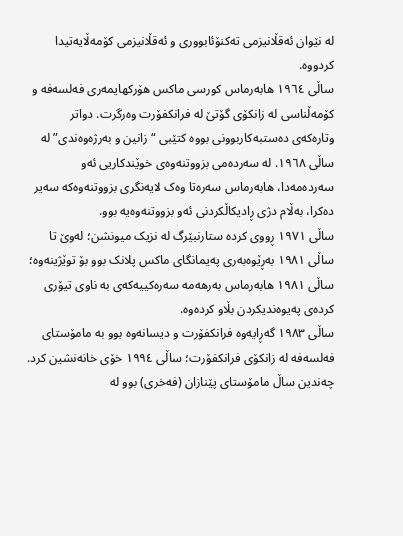لە نێوان ئەقڵانیزمی تەکنۆئابووری و ئەقڵانیزمی کۆمەڵایەتیدا کردووە.
ساڵی ١٩٦٤ هابەرماس کورسی ماکس هۆرکهایمەری فەلسەفە و کۆمەڵناسی لە زانکۆی گۆتێ لە فرانکفۆرت وەرگرت. دواتر وتارەکەی دەستبەکاربوونی بووە کتێبی “زانین و بەرژەوەندی” لە ساڵی ١٩٦٨. لە سەردەمی بزووتنەوەی خوێندکاریی ئەو سەردەمەدا، هابەرماس سەرەتا وەک لایەنگری بزووتنەوەکە سەیر دەکرا، بەڵام دژی ڕادیکاڵکردنی ئەو بزووتنەوەیە بوو.
ساڵی ١٩٧١ ڕووی کردە ستارنبێرگ لە نزیک میونشن؛ لەوێ تا ساڵی ١٩٨١ بەڕێوەبەری پەیمانگای ماکس پلانک بوو بۆ توێژینەوە؛ ساڵی ١٩٨١ هابەرماس بەرهەمە سەرەکییەکەی بە ناوی تیۆری کردەی پەیوەندیکردن بڵاو کردەوە.
ساڵی ١٩٨٣ گەڕایەوە فرانکفۆرت و دیسانەوە بوو بە مامۆستای فەلسەفە لە زانکۆی فرانکفۆرت؛ ساڵی ١٩٩٤ خۆی خانەنشین کرد.
چەندین ساڵ مامۆستای پێنازان (فەخری) بوو لە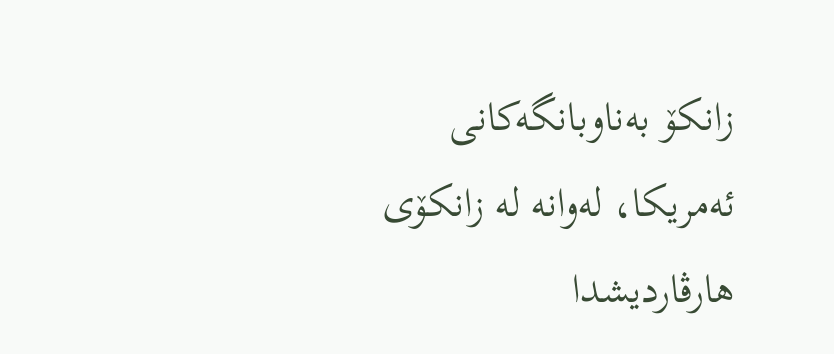زانکۆ بەناوبانگەکانی ئەمریکا، لەوانە لە زانکۆی هارڤاردیشدا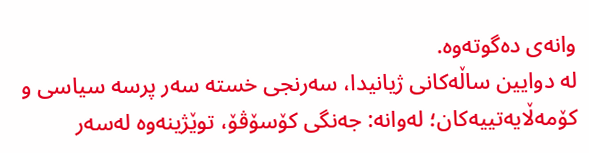وانەی دەگوتەوە.
لە دوایین ساڵەکانی ژیانیدا، سەرنجی خستە سەر پرسە سیاسی و کۆمەڵایەتییەکان؛ لەوانە: جەنگی کۆسۆڤۆ، توێژینەوە لەسەر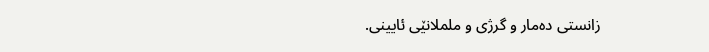زانستی دەمار و گرژی و ململانێی ئایینی.